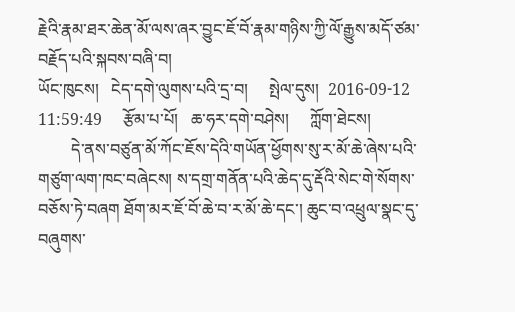རྗེའི་རྣམ་ཐར་ཆེན་མོ་ལས་ཞར་བྱུང་ཇོ་བོ་རྣམ་གཉིས་ཀྱི་ལོ་རྒྱུས་མདོ་ཙམ་བརྗོད་པའི་སྐབས་བཞི་བ།
ཡོང་ཁུངས།   ངེད་དགེ་ལུགས་པའི་དྲ་བ།     སྤེལ་དུས།  2016-09-12 11:59:49     རྩོམ་པ་པོ།   ཆ་ཧར་དགེ་བཤེས།     ཀློག་ཐེངས།
        དེ་ནས་བཙུན་མོ་ཀོང་ཇོས་དེའི་གཡོན་ཕྱོགས་སུ་ར་མོ་ཆེ་ཞེས་པའི་གཙུག་ལག་ཁང་བཞེངས། ས་དགྲ་གནོན་པའི་ཆེད་དུ་རྡོའི་སེང་གེ་སོགས་བཅོས་ཏེ་བཞག ཐོག་མར་ཇོ་བོ་ཆེ་བ་ར་མོ་ཆེ་དང་། ཆུང་བ་འཕྲུལ་སྣང་དུ་བཞུགས་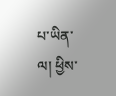པ་ཡིན་ལ། ཕྱིས་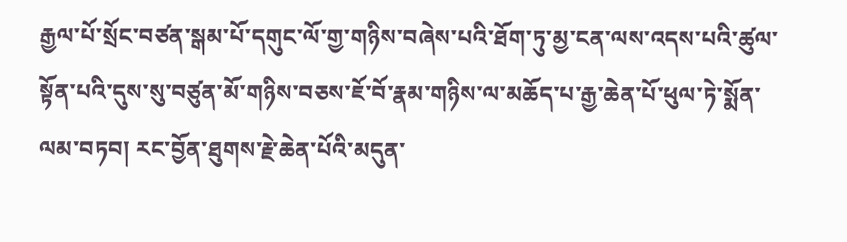རྒྱལ་པོ་སྲོང་བཙན་སྒམ་པོ་དགུང་ལོ་གྱ་གཉིས་བཞེས་པའི་ཐོག་ཏུ་མྱ་ངན་ལས་འདས་པའི་ཚུལ་སྟོན་པའི་དུས་སུ་བཙུན་མོ་གཉིས་བཅས་ཇོ་བོ་རྣམ་གཉིས་ལ་མཆོད་པ་རྒྱ་ཆེན་པོ་ཕུལ་ཏེ་སྨོན་ལམ་བཏབ། རང་བྱོན་ཐུགས་རྗེ་ཆེན་པོའི་མདུན་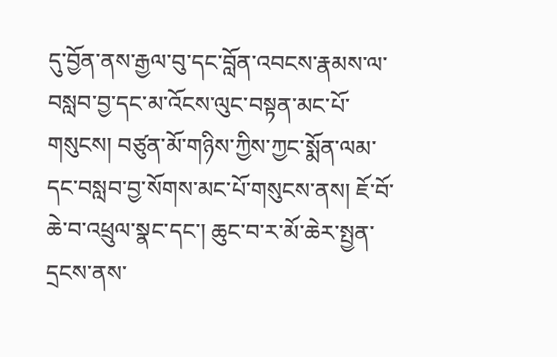དུ་བྱོན་ནས་རྒྱལ་བུ་དང་བློན་འབངས་རྣམས་ལ་བསླབ་བྱ་དང་མ་འོངས་ལུང་བསྟན་མང་པོ་གསུངས། བཙུན་མོ་གཉིས་ཀྱིས་ཀྱང་སྨོན་ལམ་དང་བསླབ་བྱ་སོགས་མང་པོ་གསུངས་ནས། ཇོ་བོ་ཆེ་བ་འཕྲུལ་སྣང་དང་། ཆུང་བ་ར་མོ་ཆེར་སྤྱན་དྲངས་ནས་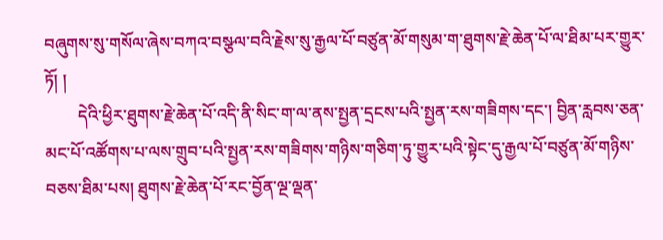བཞུགས་སུ་གསོལ་ཞེས་བཀའ་བསྩལ་བའི་རྗེས་སུ་རྒྱལ་པོ་བཙུན་མོ་གསུམ་ག་ཐུགས་རྗེ་ཆེན་པོ་ལ་ཐིམ་པར་གྱུར་ཏོ། །
        དེའི་ཕྱིར་ཐུགས་རྗེ་ཆེན་པོ་འདི་ནི་སིང་ག་ལ་ནས་སྤྱན་དྲངས་པའི་སྤྱན་རས་གཟིགས་དང་། བྱིན་རླབས་ཅན་མང་པོ་འཚོགས་པ་ལས་གྲུབ་པའི་སྤྱན་རས་གཟིགས་གཉིས་གཅིག་ཏུ་གྱུར་པའི་སྟེང་དུ་རྒྱལ་པོ་བཙུན་མོ་གཉིས་བཅས་ཐིམ་པས། ཐུགས་རྗེ་ཆེན་པོ་རང་བྱོན་ལྔ་ལྡན་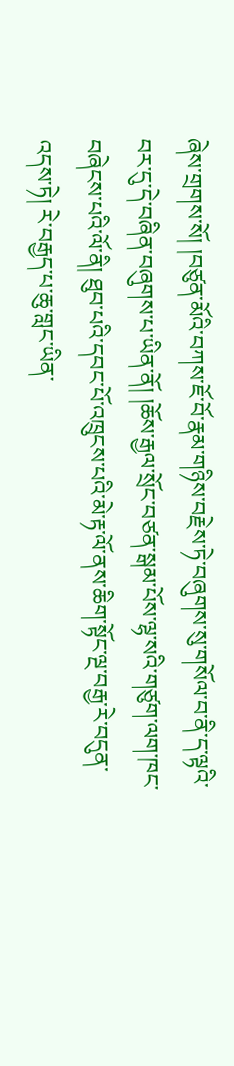ཞེས་གྲགས་སོ། །བཙུན་མོའི་བཀས་ཇོ་བོ་རྣམ་གཉིས་བརྗེས་ཏེ་བཞུགས་སུ་གསོལ་བ་ནི་ད་ལྟའི་བར་དུ་དེ་བཞིན་བཞུགས་པ་ཡིན་ནོ། །ཆོས་རྒྱལ་སྲོང་བཙན་སྒམ་པོས་ལྷ་སའི་གཙུག་ལག་ཁང་བཞེངས་པའི་ལོ་ནི། ཐུབ་པའི་དབང་པོ་འཁྲུངས་པའི་མེ་རྟ་ལོ་ནས་ཆིག་སྟོང་ལྔ་བརྒྱ་རེ་བདུན་འདས་ཏེ། རེ་བརྒྱད་པ་ཆུ་གླང་ཡིན་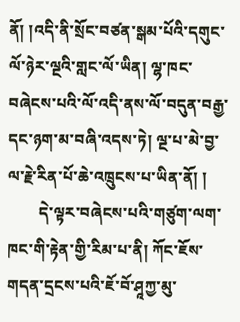ནོ། །འདི་ནི་སྲོང་བཙན་སྒམ་པོའི་དགུང་ལོ་ཉེར་ལྔའི་གླང་ལོ་ཡིན། ལྷ་ཁང་བཞེངས་པའི་ལོ་འདི་ནས་ལོ་བདུན་བརྒྱ་དང་ཉག་མ་བཞི་འདས་ཏེ། ལྔ་པ་མེ་བྱ་ལ་རྗེ་རིན་པོ་ཆེ་འཁྲུངས་པ་ཡིན་ནོ། །
        དེ་ལྟར་བཞེངས་པའི་གཙུག་ལག་ཁང་གི་རྟེན་གྱི་རིམ་པ་ནི། ཀོང་ཇོས་གདན་དྲངས་པའི་ཇོ་བོ་ཤཱཀྱ་མུ་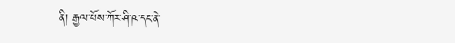ནི། རྒྱལ་པོས་ཀོར་ཤི་ཥ་དང་ནེ་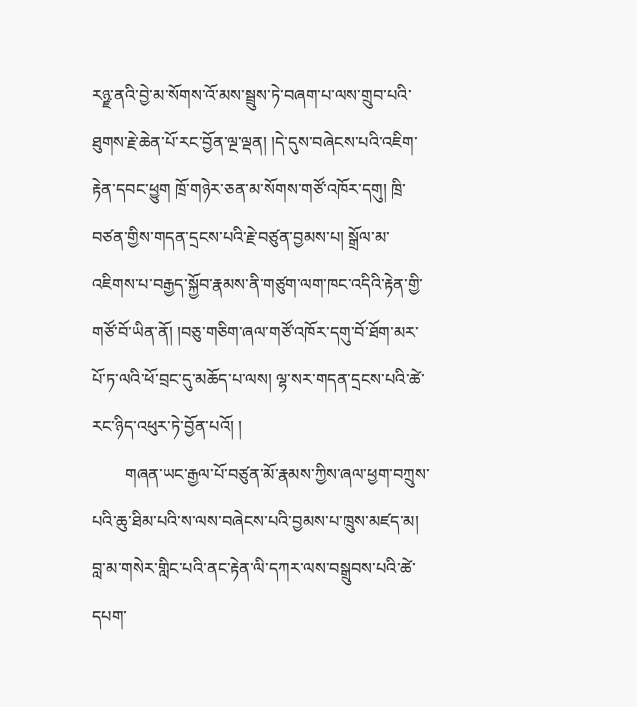རཉྫ་ནའི་བྱེ་མ་སོགས་འོ་མས་སྦྲུས་ཏེ་བཞག་པ་ལས་གྲུབ་པའི་ཐུགས་རྗེ་ཆེན་པོ་རང་བྱོན་ལྔ་ལྡན། །དེ་དུས་བཞེངས་པའི་འཇིག་རྟེན་དབང་ཕྱུག ཁྲོ་གཉེར་ཅན་མ་སོགས་གཙོ་འཁོར་དགུ། ཁྲི་བཙན་གྱིས་གདན་དྲངས་པའི་རྗེ་བཙུན་བྱམས་པ། སྒྲོལ་མ་འཇིགས་པ་བརྒྱད་སྐྱོབ་རྣམས་ནི་གཙུག་ལག་ཁང་འདིའི་རྟེན་གྱི་གཙོ་བོ་ཡིན་ནོ། །བཅུ་གཅིག་ཞལ་གཙོ་འཁོར་དགུ་བོ་ཐོག་མར་པོ་ཏ་ལའི་ཕོ་བྲང་དུ་མཆོད་པ་ལས། ལྷ་སར་གདན་དྲངས་པའི་ཚེ་རང་ཉིད་འཕུར་ཏེ་བྱོན་པའོ། །
        གཞན་ཡང་རྒྱལ་པོ་བཙུན་མོ་རྣམས་ཀྱིས་ཞལ་ཕྱག་བཀྲུས་པའི་ཆུ་ཐིམ་པའི་ས་ལས་བཞེངས་པའི་བྱམས་པ་ཁྲུས་མཛད་མ། བླ་མ་གསེར་གླིང་པའི་ནང་རྟེན་ལི་དཀར་ལས་བསྒྲུབས་པའི་ཚེ་དཔག་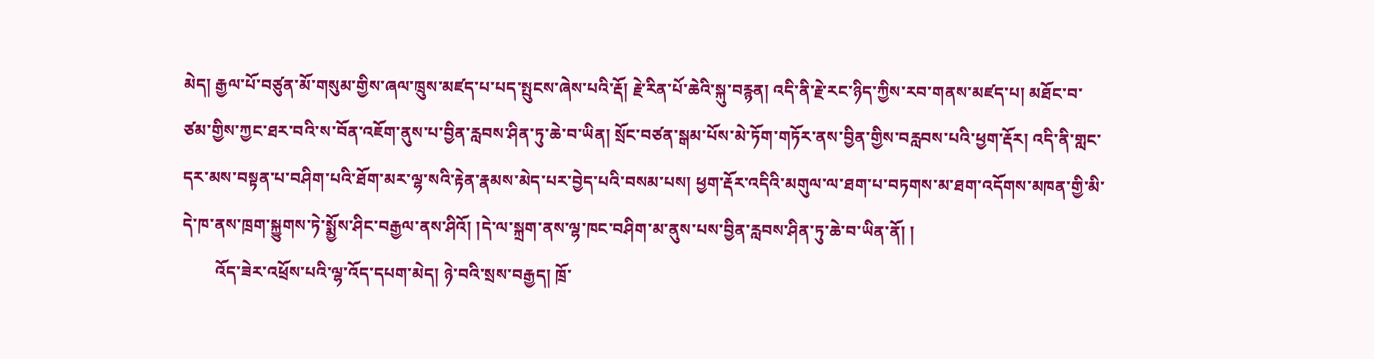མེད། རྒྱལ་པོ་བཙུན་མོ་གསུམ་གྱིས་ཞལ་ཁྲུས་མཛད་པ་པད་སྤུངས་ཞེས་པའི་རྡོ། རྗེ་རིན་པོ་ཆེའི་སྐུ་བརྙན། འདི་ནི་རྗེ་རང་ཉིད་ཀྱིས་རབ་གནས་མཛད་པ། མཐོང་བ་ཙམ་གྱིས་ཀྱང་ཐར་བའི་ས་བོན་འཇོག་ནུས་པ་བྱིན་རླབས་ཤིན་ཏུ་ཆེ་བ་ཡིན། སྲོང་བཙན་སྒམ་པོས་མེ་ཏོག་གཏོར་ནས་བྱིན་གྱིས་བརླབས་པའི་ཕྱག་རྡོར། འདི་ནི་གླང་དར་མས་བསྟན་པ་བཤིག་པའི་ཐོག་མར་ལྷ་སའི་རྟེན་རྣམས་མེད་པར་བྱེད་པའི་བསམ་པས། ཕྱག་རྡོར་འདིའི་མགུལ་ལ་ཐག་པ་བཏགས་མ་ཐག་འདོགས་མཁན་གྱི་མི་དེ་ཁ་ནས་ཁྲག་སྐྱུགས་ཏེ་སྨྱོས་ཤིང་བརྒྱལ་ནས་ཤིའོ། །དེ་ལ་སྐྲག་ནས་ལྷ་ཁང་བཤིག་མ་ནུས་པས་བྱིན་རླབས་ཤིན་ཏུ་ཆེ་བ་ཡིན་ནོ། །
        འོད་ཟེར་འཕྲོས་པའི་ལྷ་འོད་དཔག་མེད། ཉེ་བའི་སྲས་བརྒྱད། ཁྲོ་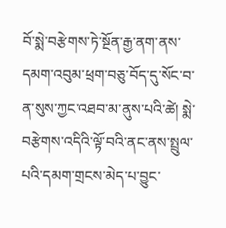བོ་སྨེ་བརྩེགས་ཏེ་སྔོན་རྒྱ་ནག་ནས་དམག་འབུམ་ཕྲག་བཅུ་བོད་དུ་སོང་བ་ན་སུས་ཀྱང་འཐབ་མ་ནུས་པའི་ཚེ། སྨེ་བརྩེགས་འདིའི་ལྟོ་བའི་ནང་ནས་སྤྲུལ་པའི་དམག་གྲངས་མེད་པ་བྱུང་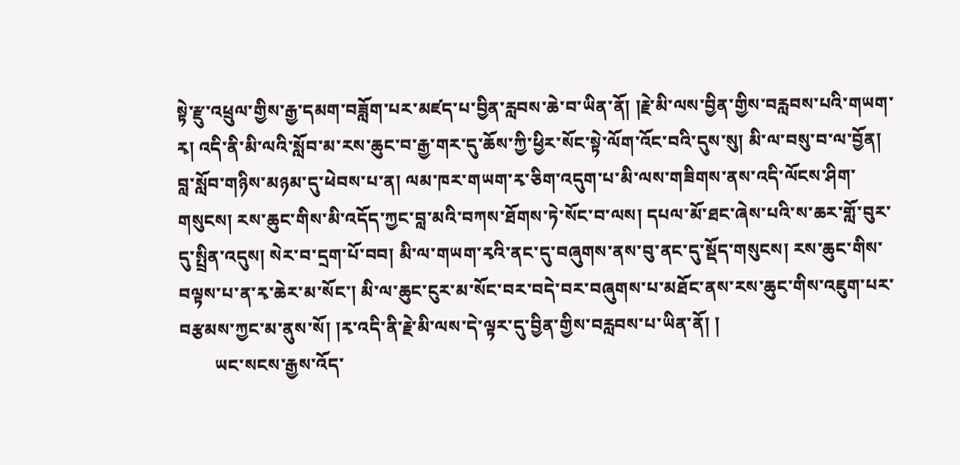སྟེ་རྫུ་འཕྲུལ་གྱིས་རྒྱ་དམག་བཟློག་པར་མཛད་པ་བྱིན་རླབས་ཆེ་བ་ཡིན་ནོ། །རྗེ་མི་ལས་བྱིན་གྱིས་བརླབས་པའི་གཡག་རྭ། འདི་ནི་མི་ལའི་སློབ་མ་རས་ཆུང་བ་རྒྱ་གར་དུ་ཆོས་ཀྱི་ཕྱིར་སོང་སྟེ་ལོག་འོང་བའི་དུས་སུ། མི་ལ་བསུ་བ་ལ་བྱོན། བླ་སློབ་གཉིས་མཉམ་དུ་ཕེབས་པ་ན། ལམ་ཁར་གཡག་རྭ་ཅིག་འདུག་པ་མི་ལས་གཟིགས་ནས་འདི་ལོངས་ཤིག་གསུངས། རས་ཆུང་གིས་མི་འདོད་ཀྱང་བླ་མའི་བཀས་ཐོགས་ཏེ་སོང་བ་ལས། དཔལ་མོ་ཐང་ཞེས་པའི་ས་ཆར་གློ་བུར་དུ་སྤྲིན་འདུས། སེར་བ་དྲག་པོ་བབ། མི་ལ་གཡག་རྭའི་ནང་དུ་བཞུགས་ནས་བུ་ནང་དུ་སྡོད་གསུངས། རས་ཆུང་གིས་བལྟས་པ་ན་རྭ་ཆེར་མ་སོང་། མི་ལ་ཆུང་ངུར་མ་སོང་བར་བདེ་བར་བཞུགས་པ་མཐོང་ནས་རས་ཆུང་གིས་འཇུག་པར་བརྩམས་ཀྱང་མ་ནུས་སོ། །རྭ་འདི་ནི་རྗེ་མི་ལས་དེ་ལྟར་དུ་བྱིན་གྱིས་བརླབས་པ་ཡིན་ནོ། །
        ཡང་སངས་རྒྱས་འོད་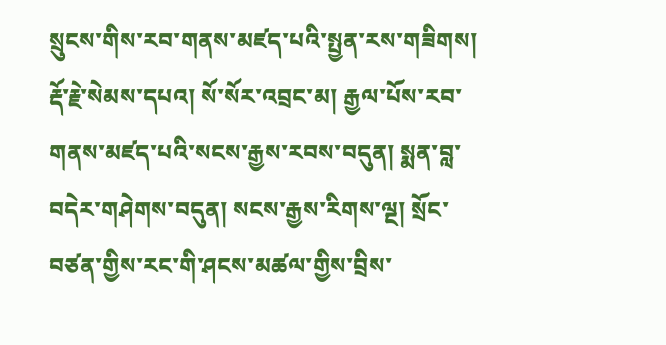སྲུངས་གིས་རབ་གནས་མཛད་པའི་སྤྱན་རས་གཟིགས། རྡོ་རྗེ་སེམས་དཔའ། སོ་སོར་འབྲང་མ། རྒྱལ་པོས་རབ་གནས་མཛད་པའི་སངས་རྒྱས་རབས་བདུན། སྨན་བླ་བདེར་གཤེགས་བདུན། སངས་རྒྱས་རིགས་ལྔ། སྲོང་བཙན་གྱིས་རང་གི་ཤངས་མཚལ་གྱིས་བྲིས་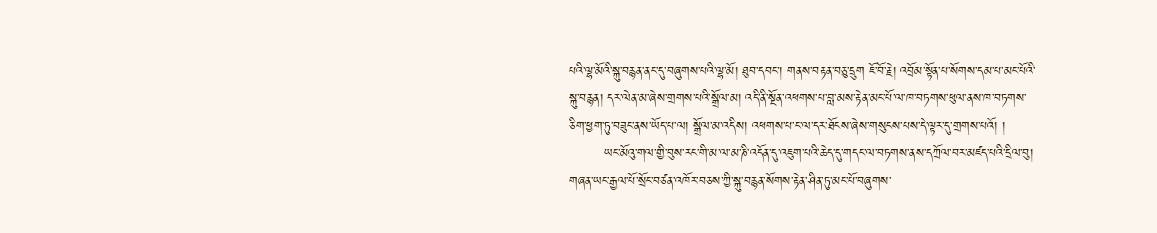པའི་ལྷ་མོའི་སྐུ་བརྙན་ནང་དུ་བཞུགས་པའི་ལྷ་མོ། ཐུབ་དབང་། གནས་བརྟན་བཅུ་དྲུག ཇོ་བོ་རྗེ། འབྲོམ་སྟོན་པ་སོགས་དམ་པ་མང་པོའི་སྐུ་བརྙན། དར་ལེན་མ་ཞེས་གྲགས་པའི་སྒྲོལ་མ། འདི་ནི་སྔོན་འཕགས་པ་བླ་མས་རྟེན་མང་པོ་ལ་ཁ་བཏགས་ཕུལ་ནས་ཁ་བཏགས་ཅིག་ཕྱག་ཏུ་བཟུང་ནས་ཡོད་པ་ལ། སྒྲོལ་མ་འདིས། འཕགས་པ་ང་ལ་དར་ཐོངས་ཞེས་གསུངས་པས་དེ་ལྟར་དུ་གྲགས་པའོ། །
        ཡང་མོའུ་གལ་གྱི་བུས་རང་གི་མ་ལ་མ་ཎི་འདོན་དུ་འཇུག་པའི་ཆེད་དུ་གདང་ལ་བཏགས་ནས་དཀྲོལ་བར་མཛད་པའི་དྲིལ་བུ། གཞན་ཡང་རྒྱལ་པོ་སྲོང་བཙན་འཁོར་བཅས་ཀྱི་སྐུ་བརྙན་སོགས་རྟེན་ཤིན་ཏུ་མང་པོ་བཞུགས་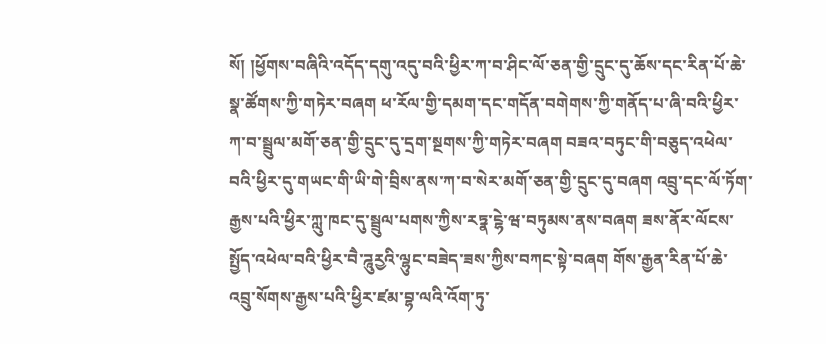སོ། །ཕྱོགས་བཞིའི་འདོད་དགུ་འདུ་བའི་ཕྱིར་ཀ་བ་ཤིང་ལོ་ཅན་གྱི་དྲུང་དུ་ཆོས་དང་རིན་པོ་ཆེ་སྣ་ཚོགས་ཀྱི་གཏེར་བཞག ཕ་རོལ་གྱི་དམག་དང་གདོན་བགེགས་ཀྱི་གནོད་པ་ཞི་བའི་ཕྱིར་ཀ་བ་སྦྲུལ་མགོ་ཅན་གྱི་དྲུང་དུ་དྲག་སྔགས་ཀྱི་གཏེར་བཞག བཟའ་བཏུང་གི་བཅུད་འཕེལ་བའི་ཕྱིར་དུ་གཡང་གི་ཡི་གེ་བྲིས་ནས་ཀ་བ་སེར་མགོ་ཅན་གྱི་དྲུང་དུ་བཞག འབྲུ་དང་ལོ་ཏོག་རྒྱས་པའི་ཕྱིར་ཀླུ་ཁང་དུ་སྦྲུལ་པགས་ཀྱིས་རཏྣ་ངྷེ་ཝ་བཏུམས་ནས་བཞག ཟས་ནོར་ལོངས་སྤྱོད་འཕེལ་བའི་ཕྱིར་བཻ་ཌཱུརྱའི་ལྷུང་བཟེད་ཟས་ཀྱིས་བཀང་སྟེ་བཞག གོས་རྒྱན་རིན་པོ་ཆེ་འབྲུ་སོགས་རྒྱས་པའི་ཕྱིར་ཛམ་བྷ་ལའི་འོག་ཏུ་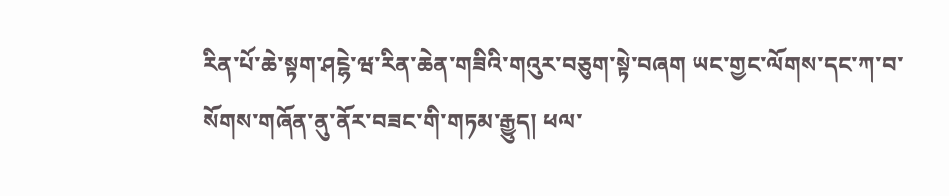རིན་པོ་ཆེ་སྟག་ཤངྷེ་ཝ་རིན་ཆེན་གཟིའི་གའུར་བཅུག་སྟེ་བཞག ཡང་གྱང་ལོགས་དང་ཀ་བ་སོགས་གཞོན་ནུ་ནོར་བཟང་གི་གཏམ་རྒྱུད། ཕལ་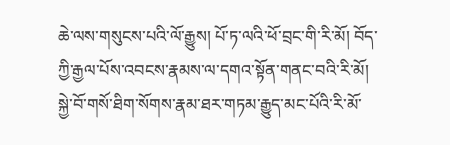ཆེ་ལས་གསུངས་པའི་ལོ་རྒྱུས། པོ་ཏ་ལའི་ཕོ་བྲང་གི་རི་མོ། བོད་ཀྱི་རྒྱལ་པོས་འབངས་རྣམས་ལ་དགའ་སྟོན་གནང་བའི་རི་མོ། སྐྱེ་བོ་གསོ་ཐིག་སོགས་རྣམ་ཐར་གཏམ་རྒྱུད་མང་པོའི་རི་མོ་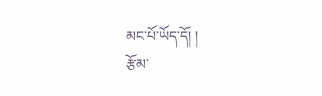མང་པོ་ཡོད་དོ། །
རྩོམ་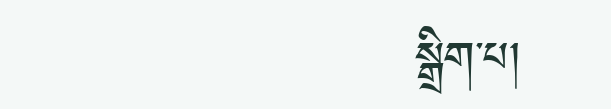སྒྲིག་པ།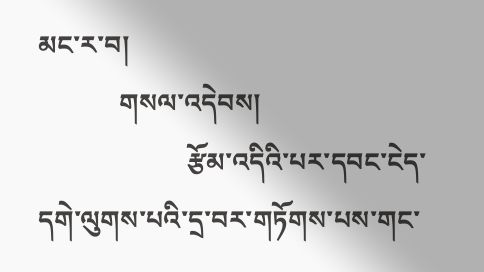མང་ར་བ།
            གསལ་འདེབས།
                      རྩོམ་འདིའི་པར་དབང་ངེད་དགེ་ལུགས་པའི་དྲ་བར་གཏོགས་པས་གང་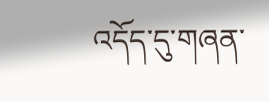འདོད་དུ་གཞན་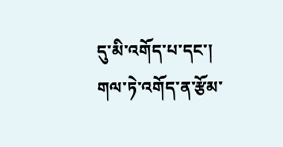དུ་མི་འགོད་པ་དང་། གལ་ཏེ་འགོད་ན་རྩོམ་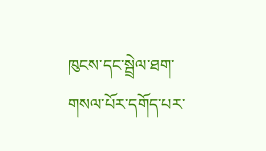ཁུངས་དང་སྦྲེལ་ཐག་གསལ་པོར་དགོད་པར་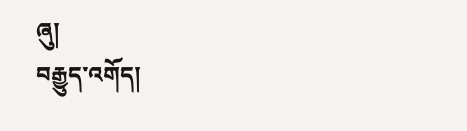ཞུ།
བརྒྱུད་འགོད།